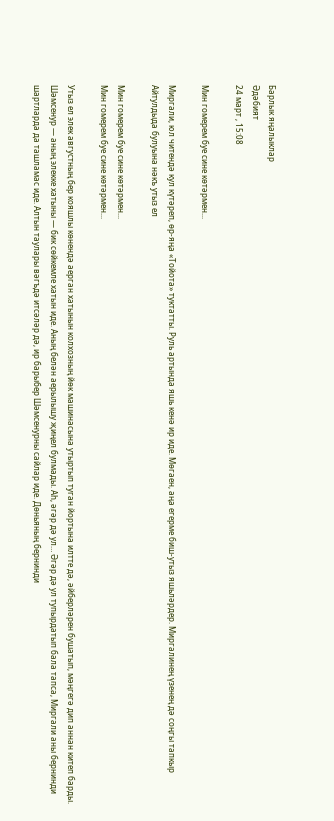Барлык яңалыклар
Әдәбият
24 март , 15:08

Мин гомерем буе сине көтәрмен...

Миргали, юл читендә кул күтәреп, өр-яңа «Тойота» туктатты. Руль артында яшь кенә ир иде. Мөгаен, аңа егерме биш-утыз яшьләрдер. Миргалинең үзенең дә соңгы тапкыр Айтулдыда булуына нәкъ утыз ел

Мин гомерем буе сине көтәрмен...
Мин гомерем буе сине көтәрмен...

Утыз ел элек августның бер кояшлы көнендә аерган хатынын колхозның йөк машинасына утыртып туган йортына илтте дә, әйберләрен бушатып, мәңгегә дип аннан китеп барды. Шәмсенур — аның элекке хатыны — бик сөйкемле хатын иде. Аның белән аерылышу җиңел булмады. Аһ, әгәр дә ул… Әгәр дә ул тупырдатып бала тапса, Миргали аны бернинди шартларда да ташламас иде. Алтын таулары вәгъдә итсәләр дә, ир барыбер Шәмсенурны сайлар иде. Дөньяның бернинди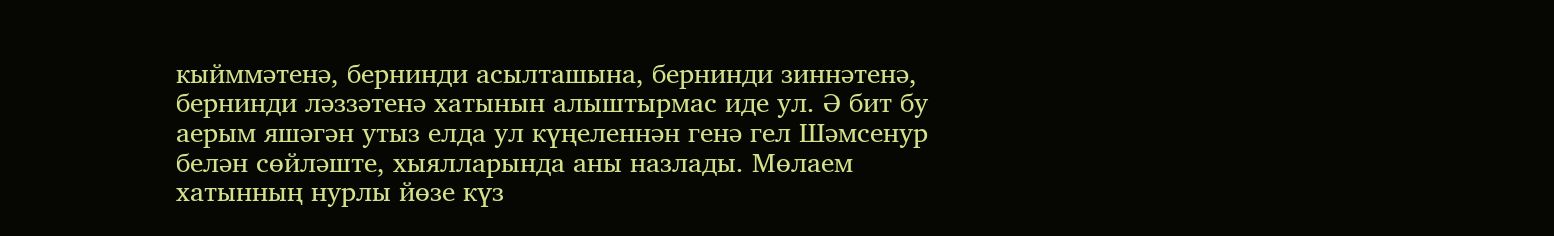кыйммәтенә, бернинди асылташына, бернинди зиннәтенә, бернинди ләззәтенә хатынын алыштырмас иде ул. Ә бит бу аерым яшәгән утыз елда ул күңеленнән генә гел Шәмсенур белән сөйләште, хыялларында аны назлады. Мөлаем хатынның нурлы йөзе күз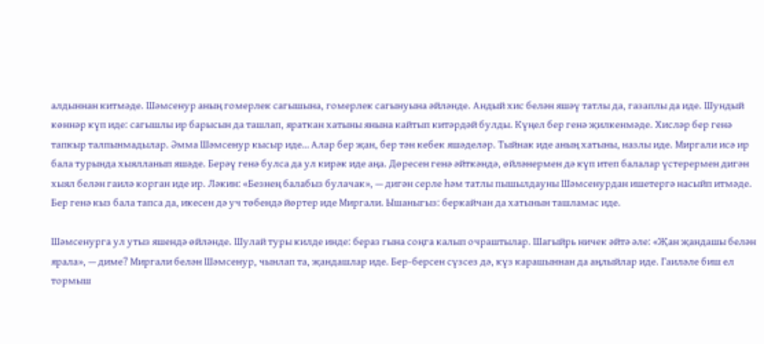алдыннан китмәде. Шәмсенур аның гомерлек сагышына, гомерлек сагынуына әйләнде. Андый хис белән яшәү татлы да, газаплы да иде. Шундый көннәр күп иде: сагышлы ир барысын да ташлап, яраткан хатыны янына кайтып китәрдәй булды. Күңел бер генә җилкенмәде. Хисләр бер генә тапкыр талпынмадылар. Әмма Шәмсенур кысыр иде… Алар бер җан, бер тән кебек яшәделәр. Тыйнак иде аның хатыны, назлы иде. Миргали исә ир бала турында хыялланып яшәде. Берәү генә булса да ул кирәк иде аңа. Дөресен генә әйткәндә, өйләнермен дә күп итеп балалар үстерермен дигән хыял белән гаилә корган иде ир. Ләкин: «Безнең балабыз булачак», — дигән серле һәм татлы пышылдауны Шәмсенурдан ишетергә насыйп итмәде. Бер генә кыз бала тапса да, икесен дә уч төбендә йөртер иде Миргали. Ышаныгыз: беркайчан да хатынын ташламас иде.

Шәмсенурга ул утыз яшендә өйләнде. Шулай туры килде инде: бераз гына соңга калып очраштылар. Шагыйрь ничек әйтә әле: «Җан җандашы белән ярала», — диме? Миргали белән Шәмсенур, чынлап та, җандашлар иде. Бер-берсен сүзсез дә, күз карашыннан да аңлыйлар иде. Гаиләле биш ел тормыш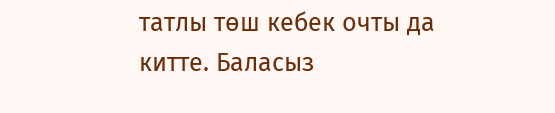татлы төш кебек очты да китте. Баласыз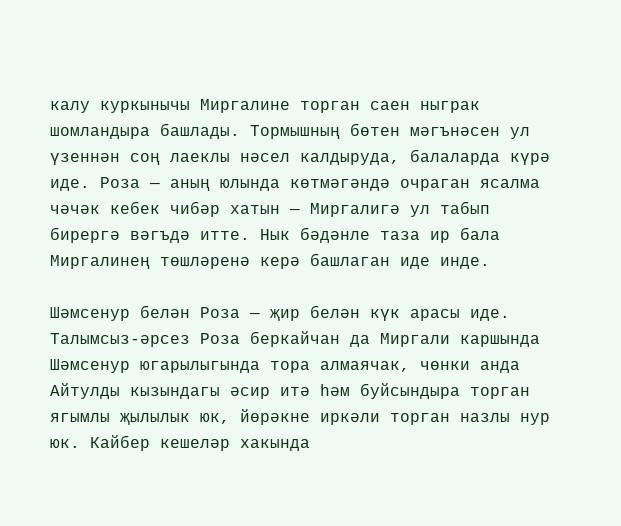калу куркынычы Миргалине торган саен ныграк шомландыра башлады. Тормышның бөтен мәгънәсен ул үзеннән соң лаеклы нәсел калдыруда, балаларда күрә иде. Роза — аның юлында көтмәгәндә очраган ясалма чәчәк кебек чибәр хатын — Миргалигә ул табып бирергә вәгъдә итте. Нык бәдәнле таза ир бала Миргалинең төшләренә керә башлаган иде инде.

Шәмсенур белән Роза — җир белән күк арасы иде. Талымсыз-әрсез Роза беркайчан да Миргали каршында Шәмсенур югарылыгында тора алмаячак, чөнки анда Айтулды кызындагы әсир итә һәм буйсындыра торган ягымлы җылылык юк, йөрәкне иркәли торган назлы нур юк. Кайбер кешеләр хакында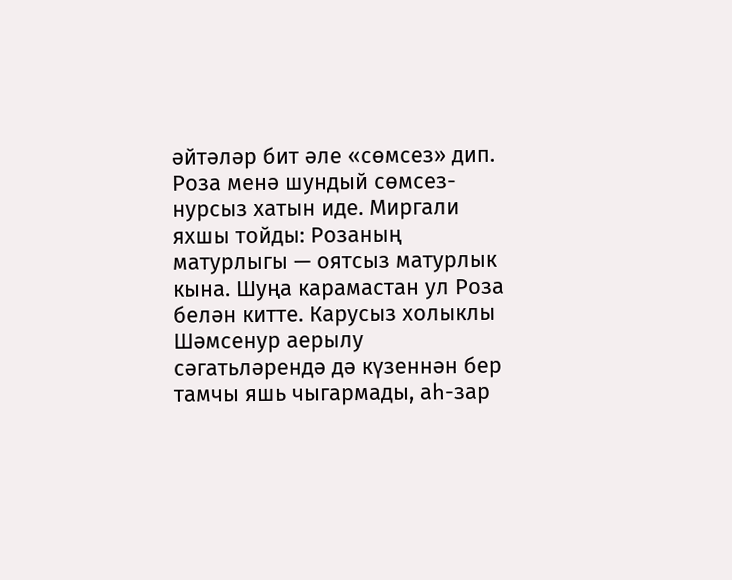әйтәләр бит әле «сөмсез» дип. Роза менә шундый сөмсез-нурсыз хатын иде. Миргали яхшы тойды: Розаның матурлыгы — оятсыз матурлык кына. Шуңа карамастан ул Роза белән китте. Карусыз холыклы Шәмсенур аерылу сәгатьләрендә дә күзеннән бер тамчы яшь чыгармады, аһ-зар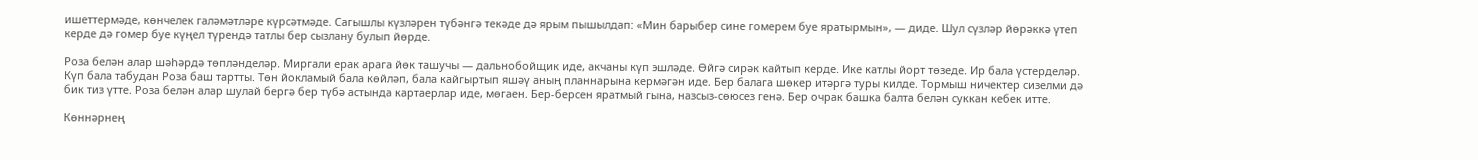ишеттермәде, көнчелек галәмәтләре күрсәтмәде. Сагышлы күзләрен түбәнгә текәде дә ярым пышылдап: «Мин барыбер сине гомерем буе яратырмын», — диде. Шул сүзләр йөрәккә үтеп керде дә гомер буе күңел түрендә татлы бер сызлану булып йөрде.

Роза белән алар шәһәрдә төпләнделәр. Миргали ерак арага йөк ташучы — дальнобойщик иде, акчаны күп эшләде. Өйгә сирәк кайтып керде. Ике катлы йорт төзеде. Ир бала үстерделәр. Күп бала табудан Роза баш тартты. Төн йокламый бала көйләп, бала кайгыртып яшәү аның планнарына кермәгән иде. Бер балага шөкер итәргә туры килде. Тормыш ничектер сизелми дә бик тиз үтте. Роза белән алар шулай бергә бер түбә астында картаерлар иде, мөгаен. Бер-берсен яратмый гына, назсыз-сөюсез генә. Бер очрак башка балта белән суккан кебек итте.

Көннәрнең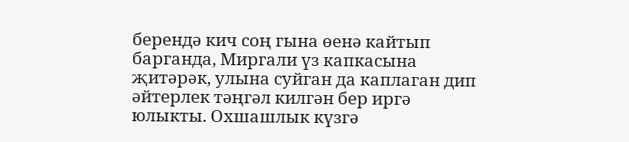берендә кич соң гына өенә кайтып барганда, Миргали үз капкасына җитәрәк, улына суйган да каплаган дип әйтерлек тәңгәл килгән бер иргә юлыкты. Охшашлык күзгә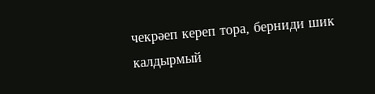чекрәеп кереп тора, берниди шик калдырмый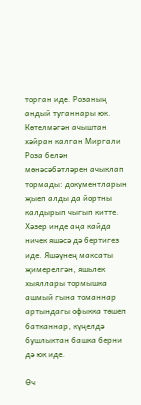торган иде. Розаның андый туганнары юк. Көтелмәгән ачыштан хәйран калган Миргали Роза белән мөнәсәбәтләрен ачыклап тормады: документларын җыеп алды да йортны калдырып чыгып китте. Хәзер инде аңа кайда ничек яшәсә дә бертигез иде. Яшәүнең максаты җимерелгән, яшьлек хыяллары тормышка ашмый гына томаннар артындагы офыкка төшеп батканнар, күңелдә бушлыктан башка берни дә юк иде.

Өч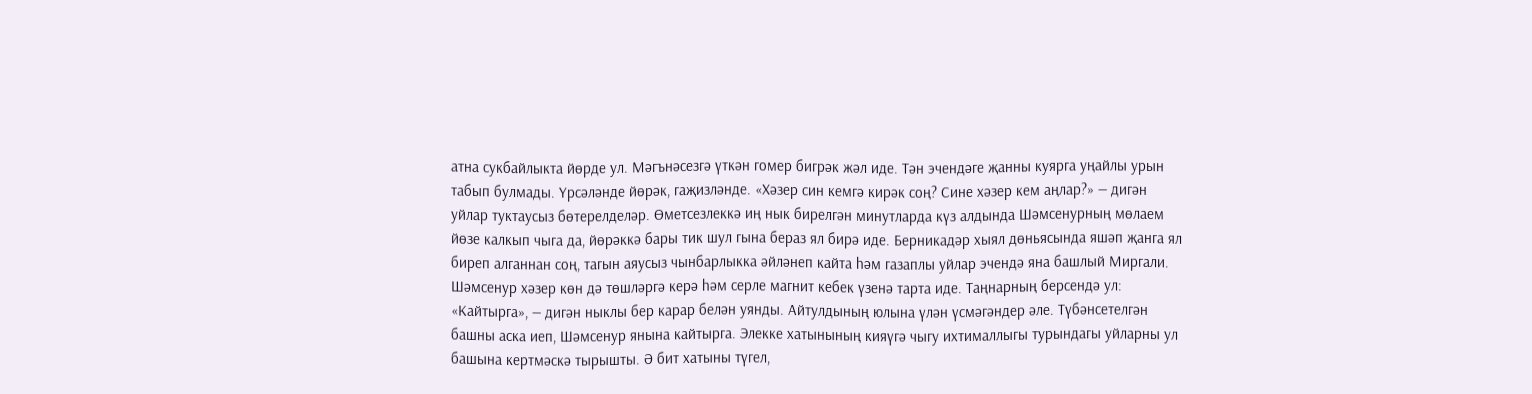атна сукбайлыкта йөрде ул. Мәгънәсезгә үткән гомер бигрәк жәл иде. Тән эчендәге җанны куярга уңайлы урын табып булмады. Үрсәләнде йөрәк, гаҗизләнде. «Хәзер син кемгә кирәк соң? Сине хәзер кем аңлар?» — дигән уйлар туктаусыз бөтерелделәр. Өметсезлеккә иң нык бирелгән минутларда күз алдында Шәмсенурның мөлаем йөзе калкып чыга да, йөрәккә бары тик шул гына бераз ял бирә иде. Берникадәр хыял дөньясында яшәп җанга ял биреп алганнан соң, тагын аяусыз чынбарлыкка әйләнеп кайта һәм газаплы уйлар эчендә яна башлый Миргали. Шәмсенур хәзер көн дә төшләргә керә һәм серле магнит кебек үзенә тарта иде. Таңнарның берсендә ул: «Кайтырга», — дигән ныклы бер карар белән уянды. Айтулдының юлына үлән үсмәгәндер әле. Түбәнсетелгән башны аска иеп, Шәмсенур янына кайтырга. Элекке хатынының кияүгә чыгу ихтималлыгы турындагы уйларны ул башына кертмәскә тырышты. Ә бит хатыны түгел,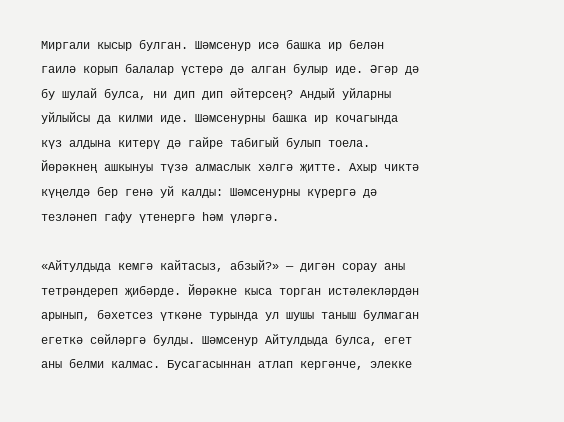Миргали кысыр булган. Шәмсенур исә башка ир белән гаилә корып балалар үстерә дә алган булыр иде. Әгәр дә бу шулай булса, ни дип дип әйтерсең? Андый уйларны уйлыйсы да килми иде. Шәмсенурны башка ир кочагында күз алдына китерү дә гайре табигый булып тоела. Йөрәкнең ашкынуы түзә алмаслык хәлгә җитте. Ахыр чиктә күңелдә бер генә уй калды: Шәмсенурны күрергә дә тезләнеп гафу үтенергә һәм үләргә.

«Айтулдыда кемгә кайтасыз, абзый?» — дигән сорау аны тетрәндереп җибәрде. Йөрәкне кыса торган истәлекләрдән арынып, бәхетсез үткәне турында ул шушы таныш булмаган егеткә сөйләргә булды. Шәмсенур Айтулдыда булса, егет аны белми калмас. Бусагасыннан атлап кергәнче, элекке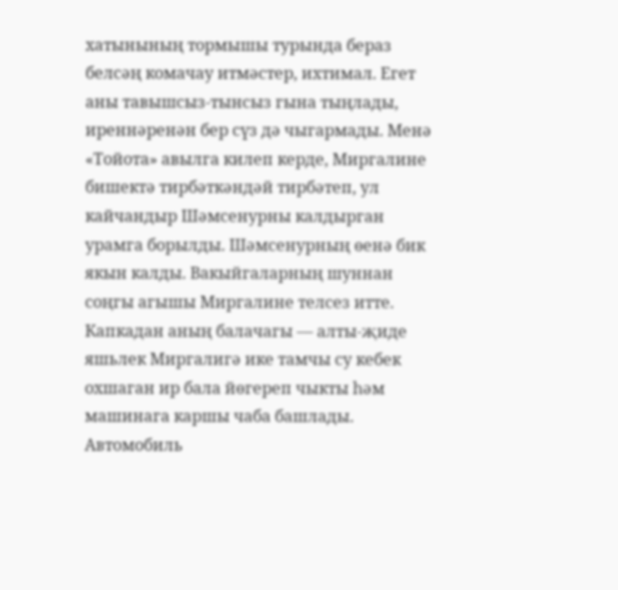хатынының тормышы турында бераз белсәң комачау итмәстер, ихтимал. Егет аны тавышсыз-тынсыз гына тыңлады, иреннәренән бер сүз дә чыгармады. Менә «Тойота» авылга килеп керде, Миргалине бишектә тирбәткәндәй тирбәтеп, ул кайчандыр Шәмсенурны калдырган урамга борылды. Шәмсенурның өенә бик якын калды. Вакыйгаларның шуннан соңгы агышы Миргалине телсез итте. Капкадан аның балачагы — алты-җиде яшьлек Миргалигә ике тамчы су кебек охшаган ир бала йөгереп чыкты һәм машинага каршы чаба башлады. Автомобиль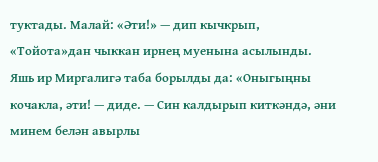туктады. Малай: «Әти!» — дип кычкрып, «Тойота»дан чыккан ирнең муенына асылынды. Яшь ир Миргалигә таба борылды да: «Оныгыңны кочакла, әти! — диде. — Син калдырып киткәндә, әни минем белән авырлы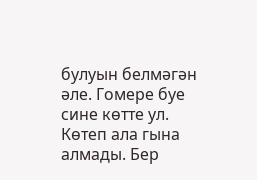булуын белмәгән әле. Гомере буе сине көтте ул. Көтеп ала гына алмады. Бер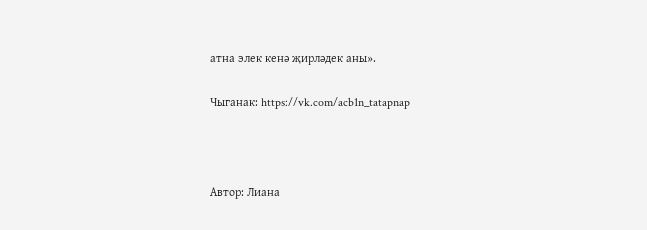атна элек кенә җирләдек аны».

Чыганак: https://vk.com/acb1n_tatapnap



Автор: Лиана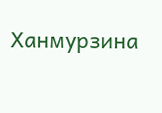Ханмурзина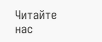Читайте нас